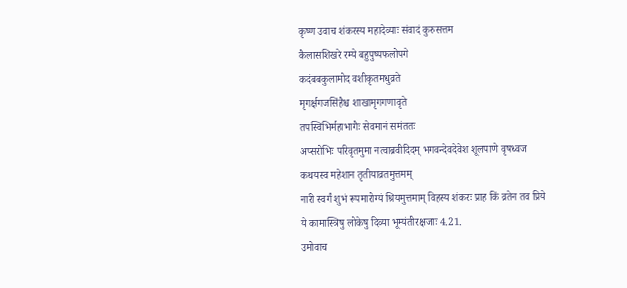कृष्ण उवाच शंकरस्य महादेव्याः संवादं कुरुसत्तम
कैलासशिखरे रम्ये बहुपुष्पफलोपगे
कदंबबकुलामोद वशीकृतमधुव्रते
मृगर्क्षगजसिंहैश्च शाखामृगगणावृते
तपस्विभिर्महाभागैः सेवमानं समंततः
अप्सरोभिः परिवृतमुमा नत्वाब्रवीदिदम् भगवन्देवदेवेश शूलपाणे वृषध्वज
कथयस्व महेशान तृतीयाव्रतमुत्तमम्
नारी स्वर्गं शुभं रूपमारोग्यं श्रियमुत्तमाम् विहस्य शंकरः प्राह किं व्रतेन तव प्रिये
ये कामास्त्रिषु लोकेषु दिव्या भूम्यंतीरक्षजाः 4.21.
उमोवाच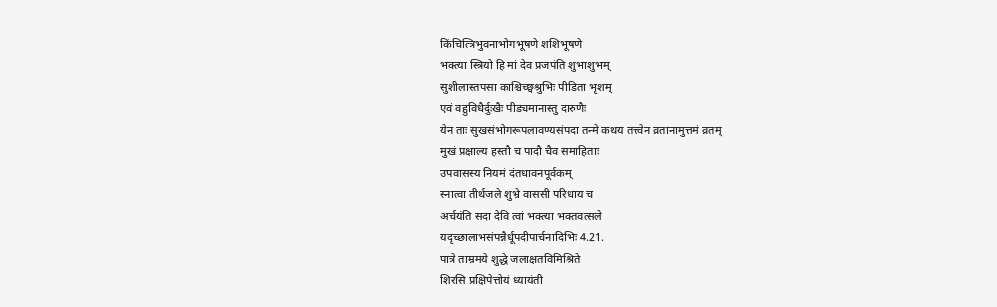किंचित्त्रिभुवनाभोगभूषणे शशिभूषणे
भक्त्या स्त्रियो हि मां देव प्रजपंति शुभाशुभम्
सुशीलास्तपसा काश्चिच्छ्वश्रुभिः पीडिता भृशम्
एवं वहुविधैर्दुःखैः पीड्यमानास्तु दारुणैः
येन ताः सुखसंभोगरूपलावण्यसंपदा तन्मे कथय तत्त्वेन व्रतानामुत्तमं व्रतम्
मुखं प्रक्षाल्य हस्तौ च पादौ चैव समाहिताः
उपवासस्य नियमं दंतधावनपूर्वकम्
स्नात्वा तीर्थजले शुभ्रे वाससी परिधाय च
अर्चयंति सदा देवि त्वां भक्त्या भक्तवत्सले
यदृच्छालाभसंपन्नैर्धूपदीपार्चनादिभिः 4.21.
पात्रे ताम्रमये शुद्धे जलाक्षतविमिश्रिते
शिरसि प्रक्षिपेत्तोयं ध्यायंती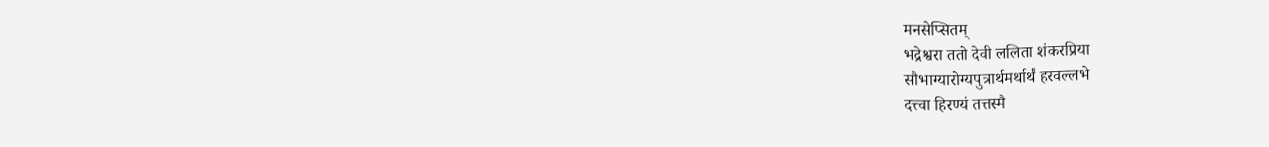मनसेप्सितम्
भद्रेश्वरा ततो देवी ललिता शंकरप्रिया
सौभाग्यारोग्यपुत्रार्थमर्थार्थं हरवल्लभे
दत्त्वा हिरण्यं तत्तस्मै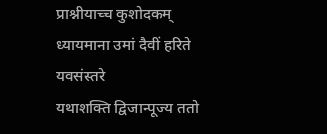प्राश्नीयाच्च कुशोदकम्
ध्यायमाना उमां दैवीं हरिते यवसंस्तरे
यथाशक्ति द्विजान्पूज्य ततो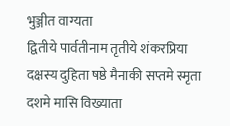भुञ्जीत वाग्यता
द्वितीये पार्वतीनाम तृतीये शंकरप्रिया
दक्षस्य दुहिता षष्ठे मैनाकी सप्तमे स्मृता
दशमे मासि विख्याता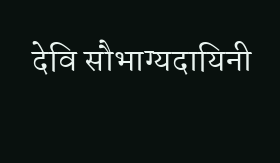देवि सौभाग्यदायिनी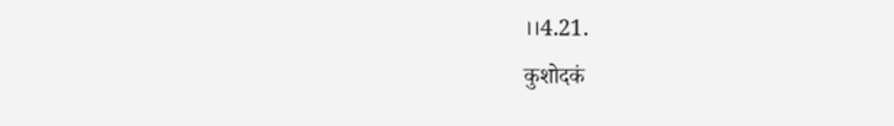।।4.21.
कुशोदकं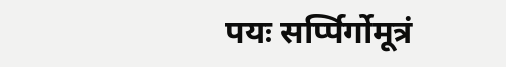पयः सर्प्पिर्गोमूत्रं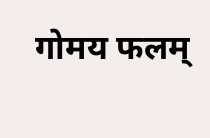गोमय फलम्